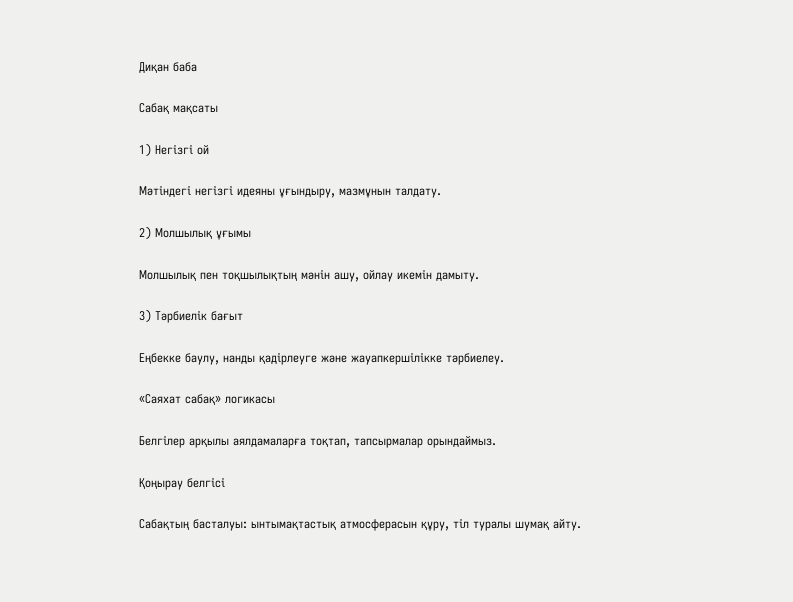Диқан баба

Сабақ мақсаты

1) Негізгі ой

Мәтіндегі негізгі идеяны ұғындыру, мазмұнын талдату.

2) Молшылық ұғымы

Молшылық пен тоқшылықтың мәнін ашу, ойлау икемін дамыту.

3) Тәрбиелік бағыт

Еңбекке баулу, нанды қадірлеуге және жауапкершілікке тәрбиелеу.

«Саяхат сабақ» логикасы

Белгілер арқылы аялдамаларға тоқтап, тапсырмалар орындаймыз.

Қоңырау белгісі

Сабақтың басталуы: ынтымақтастық атмосферасын құру, тіл туралы шумақ айту.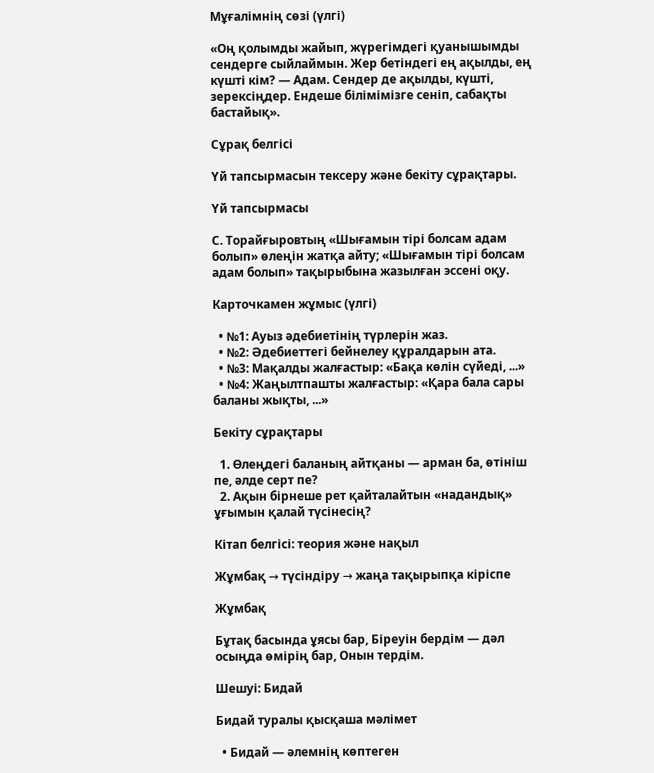Мұғалімнің сөзі (үлгі)

«Оң қолымды жайып, жүрегімдегі қуанышымды сендерге сыйлаймын. Жер бетіндегі ең ақылды, ең күшті кім? — Адам. Сендер де ақылды, күшті, зерексіңдер. Ендеше білімімізге сеніп, сабақты бастайық».

Сұрақ белгісі

Үй тапсырмасын тексеру және бекіту сұрақтары.

Үй тапсырмасы

С. Торайғыровтың «Шығамын тірі болсам адам болып» өлеңін жатқа айту; «Шығамын тірі болсам адам болып» тақырыбына жазылған эссені оқу.

Карточкамен жұмыс (үлгі)

  • №1: Ауыз әдебиетінің түрлерін жаз.
  • №2: Әдебиеттегі бейнелеу құралдарын ата.
  • №3: Мақалды жалғастыр: «Бақа көлін сүйеді, ...»
  • №4: Жаңылтпашты жалғастыр: «Қара бала сары баланы жықты, ...»

Бекіту сұрақтары

  1. Өлеңдегі баланың айтқаны — арман ба, өтініш пе, әлде серт пе?
  2. Ақын бірнеше рет қайталайтын «надандық» ұғымын қалай түсінесің?

Кітап белгісі: теория және нақыл

Жұмбақ → түсіндіру → жаңа тақырыпқа кіріспе

Жұмбақ

Бұтақ басында ұясы бар, Біреуін бердім — дәл осыңда өмірің бар, Онын тердім.

Шешуі: Бидай

Бидай туралы қысқаша мәлімет

  • Бидай — әлемнің көптеген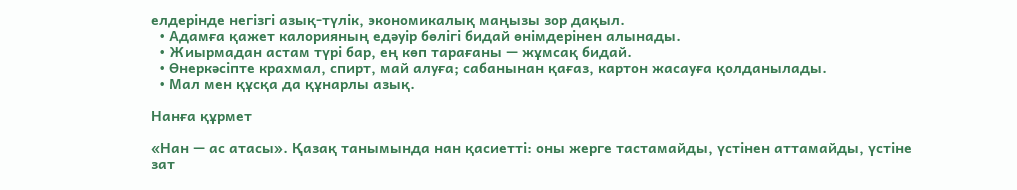елдерінде негізгі азық-түлік, экономикалық маңызы зор дақыл.
  • Адамға қажет калорияның едәуір бөлігі бидай өнімдерінен алынады.
  • Жиырмадан астам түрі бар, ең көп тарағаны — жұмсақ бидай.
  • Өнеркәсіпте крахмал, спирт, май алуға; сабанынан қағаз, картон жасауға қолданылады.
  • Мал мен құсқа да құнарлы азық.

Нанға құрмет

«Нан — ас атасы». Қазақ танымында нан қасиетті: оны жерге тастамайды, үстінен аттамайды, үстіне зат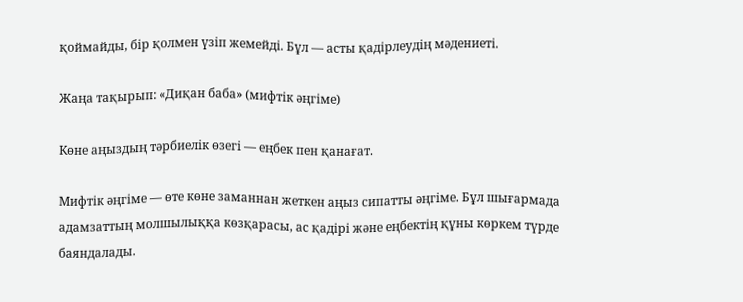қоймайды, бір қолмен үзіп жемейді. Бұл — асты қадірлеудің мәдениеті.

Жаңа тақырып: «Диқан баба» (мифтік әңгіме)

Көне аңыздың тәрбиелік өзегі — еңбек пен қанағат.

Мифтік әңгіме — өте көне заманнан жеткен аңыз сипатты әңгіме. Бұл шығармада адамзаттың молшылыққа көзқарасы, ас қадірі және еңбектің құны көркем түрде баяндалады.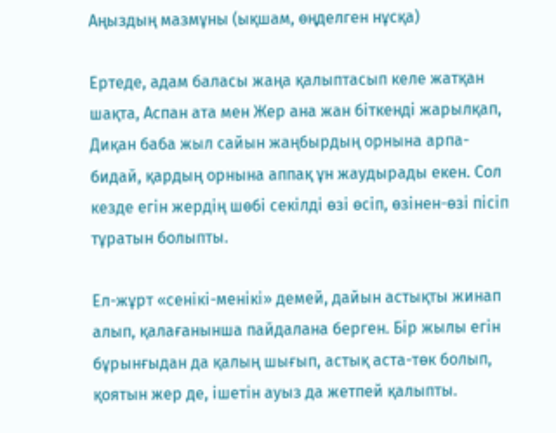Аңыздың мазмұны (ықшам, өңделген нұсқа)

Ертеде, адам баласы жаңа қалыптасып келе жатқан шақта, Аспан ата мен Жер ана жан біткенді жарылқап, Диқан баба жыл сайын жаңбырдың орнына арпа-бидай, қардың орнына аппақ ұн жаудырады екен. Сол кезде егін жердің шөбі секілді өзі өсіп, өзінен-өзі пісіп тұратын болыпты.

Ел-жұрт «сенікі-менікі» демей, дайын астықты жинап алып, қалағанынша пайдалана берген. Бір жылы егін бұрынғыдан да қалың шығып, астық аста-төк болып, қоятын жер де, ішетін ауыз да жетпей қалыпты.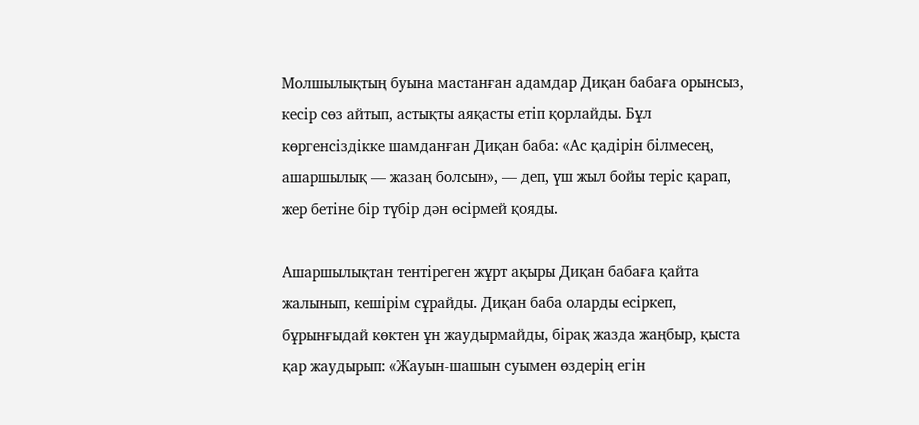Молшылықтың буына мастанған адамдар Диқан бабаға орынсыз, кесір сөз айтып, астықты аяқасты етіп қорлайды. Бұл көргенсіздікке шамданған Диқан баба: «Ас қадірін білмесең, ашаршылық — жазаң болсын», — деп, үш жыл бойы теріс қарап, жер бетіне бір түбір дән өсірмей қояды.

Ашаршылықтан тентіреген жұрт ақыры Диқан бабаға қайта жалынып, кешірім сұрайды. Диқан баба оларды есіркеп, бұрынғыдай көктен ұн жаудырмайды, бірақ жазда жаңбыр, қыста қар жаудырып: «Жауын-шашын суымен өздерің егін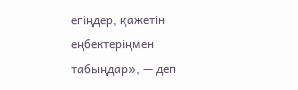егіңдер, қажетін еңбектеріңмен табыңдар», — деп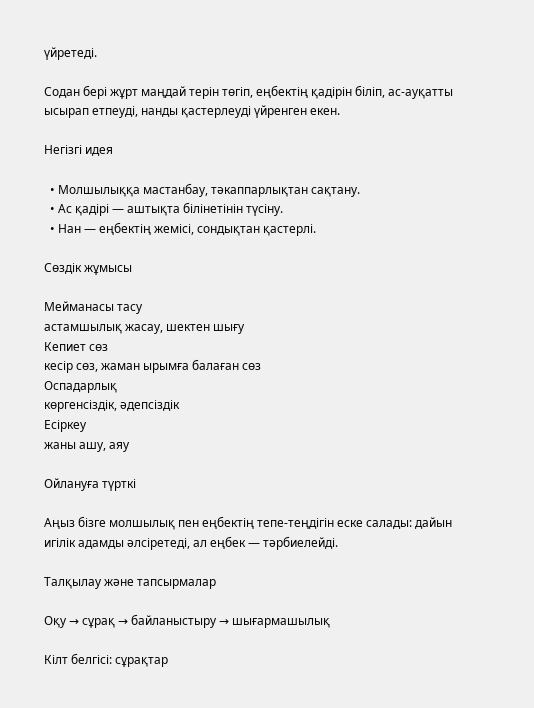үйретеді.

Содан бері жұрт маңдай терін төгіп, еңбектің қадірін біліп, ас-ауқатты ысырап етпеуді, нанды қастерлеуді үйренген екен.

Негізгі идея

  • Молшылыққа мастанбау, тәкаппарлықтан сақтану.
  • Ас қадірі — аштықта білінетінін түсіну.
  • Нан — еңбектің жемісі, сондықтан қастерлі.

Сөздік жұмысы

Мейманасы тасу
астамшылық жасау, шектен шығу
Кепиет сөз
кесір сөз, жаман ырымға балаған сөз
Оспадарлық
көргенсіздік, әдепсіздік
Есіркеу
жаны ашу, аяу

Ойлануға түрткі

Аңыз бізге молшылық пен еңбектің тепе-теңдігін еске салады: дайын игілік адамды әлсіретеді, ал еңбек — тәрбиелейді.

Талқылау және тапсырмалар

Оқу → сұрақ → байланыстыру → шығармашылық

Кілт белгісі: сұрақтар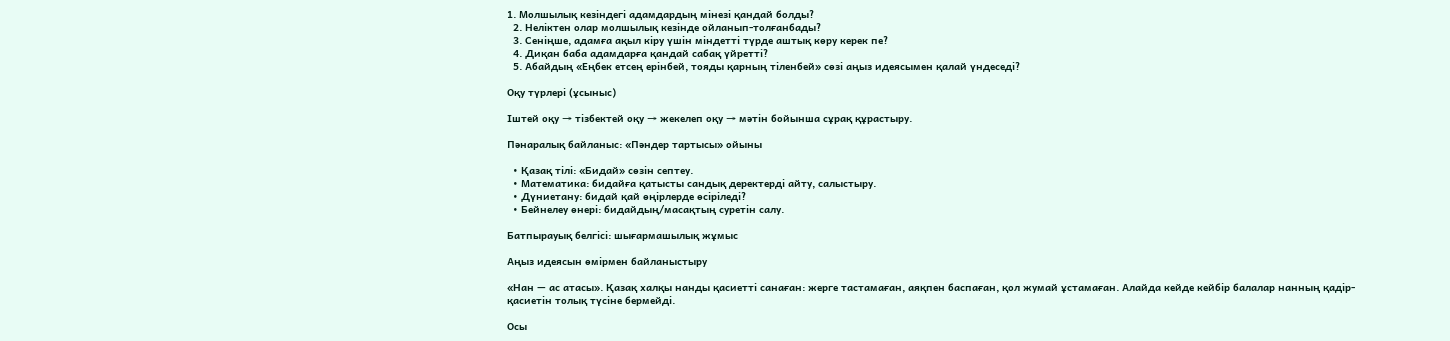1. Молшылық кезіндегі адамдардың мінезі қандай болды?
  2. Неліктен олар молшылық кезінде ойланып-толғанбады?
  3. Сеніңше, адамға ақыл кіру үшін міндетті түрде аштық көру керек пе?
  4. Диқан баба адамдарға қандай сабақ үйретті?
  5. Абайдың «Еңбек етсең ерінбей, тояды қарның тіленбей» сөзі аңыз идеясымен қалай үндеседі?

Оқу түрлері (ұсыныс)

Іштей оқу → тізбектей оқу → жекелеп оқу → мәтін бойынша сұрақ құрастыру.

Пәнаралық байланыс: «Пәндер тартысы» ойыны

  • Қазақ тілі: «Бидай» сөзін септеу.
  • Математика: бидайға қатысты сандық деректерді айту, салыстыру.
  • Дүниетану: бидай қай өңірлерде өсіріледі?
  • Бейнелеу өнері: бидайдың/масақтың суретін салу.

Батпырауық белгісі: шығармашылық жұмыс

Аңыз идеясын өмірмен байланыстыру

«Нан — ас атасы». Қазақ халқы нанды қасиетті санаған: жерге тастамаған, аяқпен баспаған, қол жумай ұстамаған. Алайда кейде кейбір балалар нанның қадір-қасиетін толық түсіне бермейді.

Осы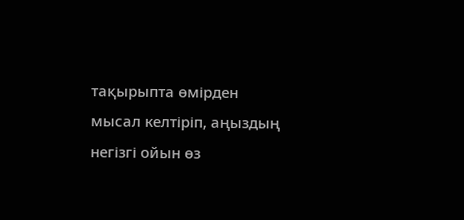тақырыпта өмірден мысал келтіріп, аңыздың негізгі ойын өз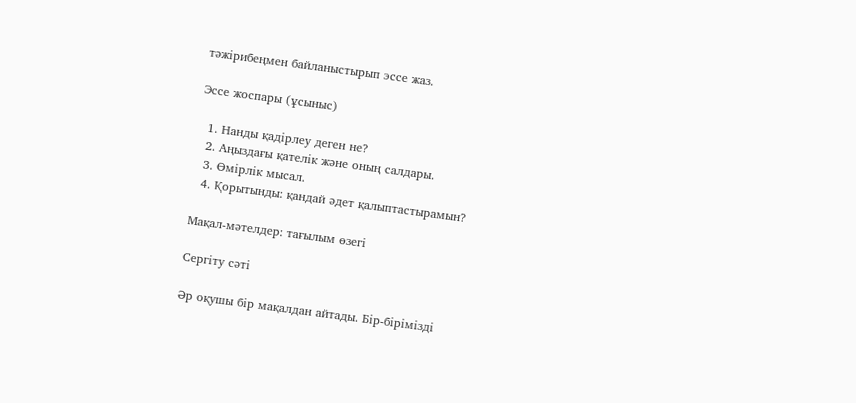тәжірибеңмен байланыстырып эссе жаз.

Эссе жоспары (ұсыныс)

  1. Нанды қадірлеу деген не?
  2. Аңыздағы қателік және оның салдары.
  3. Өмірлік мысал.
  4. Қорытынды: қандай әдет қалыптастырамын?

Мақал-мәтелдер: тағылым өзегі

Сергіту сәті

Әр оқушы бір мақалдан айтады. Бір-бірімізді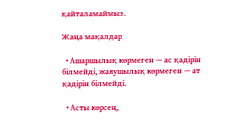қайталамаймыз.

Жаңа мақалдар

  • Ашаршылық көрмеген — ас қадірін білмейді, жаяушылық көрмеген — ат қадірін білмейді.

  • Асты көрсең,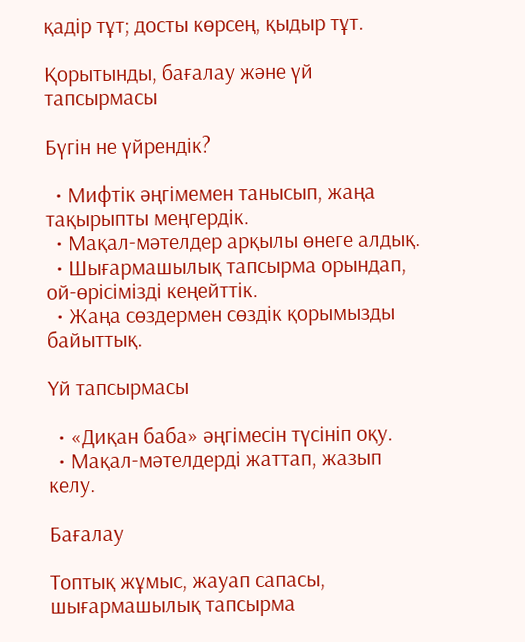қадір тұт; досты көрсең, қыдыр тұт.

Қорытынды, бағалау және үй тапсырмасы

Бүгін не үйрендік?

  • Мифтік әңгімемен танысып, жаңа тақырыпты меңгердік.
  • Мақал-мәтелдер арқылы өнеге алдық.
  • Шығармашылық тапсырма орындап, ой-өрісімізді кеңейттік.
  • Жаңа сөздермен сөздік қорымызды байыттық.

Үй тапсырмасы

  • «Диқан баба» әңгімесін түсініп оқу.
  • Мақал-мәтелдерді жаттап, жазып келу.

Бағалау

Топтық жұмыс, жауап сапасы, шығармашылық тапсырма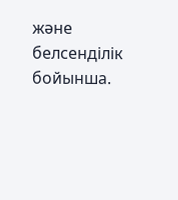және белсенділік бойынша.